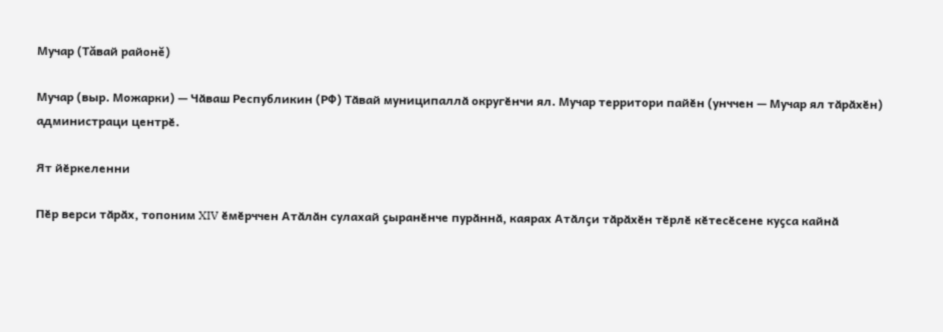Мучар (Тăвай районĕ)

Мучар (выр. Можарки) — Чӑваш Республикин (РФ) Тӑвай муниципаллӑ округӗнчи ял. Мучар территори пайӗн (унччен — Мучар ял тӑрӑхӗн) администраци центрӗ.

Ят йӗркеленни

Пӗр верси тӑрӑх, топоним XIV ӗмӗрччен Атӑлӑн сулахай ҫыранӗнче пурӑннӑ, каярах Атӑлҫи тӑрӑхӗн тӗрлӗ кӗтесӗсене куҫса кайнӑ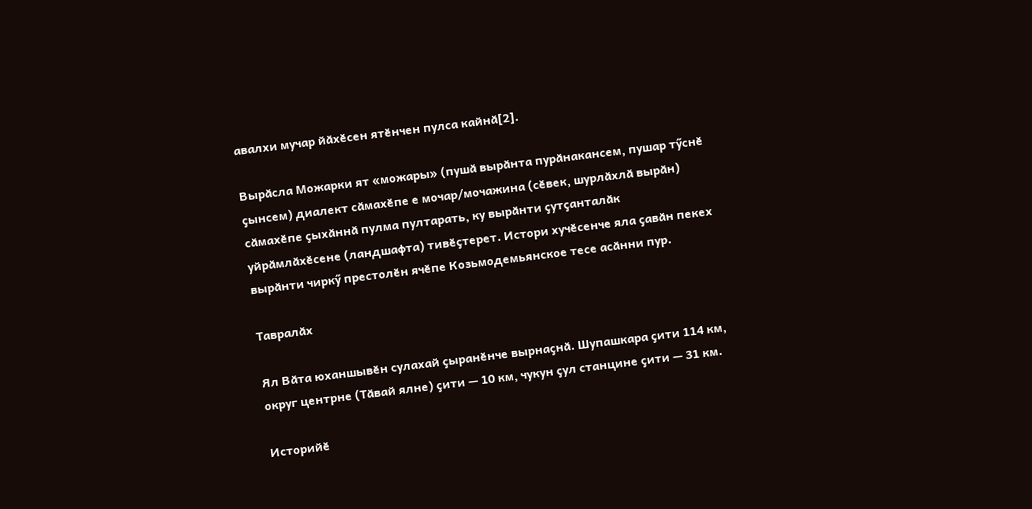авалхи мучар йӑхӗсен ятӗнчен пулса кайнӑ[2].

Вырӑсла Можарки ят «можары» (пушӑ вырӑнта пурӑнакансем, пушар тӳснӗ ҫынсем) диалект сӑмахӗпе е мочар/мочажина (сӗвек, шурлӑхлӑ вырӑн) сӑмахӗпе ҫыхӑннӑ пулма пултарать, ку вырӑнти ҫутҫанталӑк уйрӑмлӑхӗсене (ландшафта) тивӗҫтерет. Истори хучӗсенче яла ҫавӑн пекех вырӑнти чиркӳ престолӗн ячӗпе Козьмодемьянское тесе асӑнни пур.

Тавралӑх

Ял Вӑта юханшывӗн сулахай ҫыранӗнче вырнаҫнӑ. Шупашкара ҫити 114 км, округ центрне (Тӑвай ялне) ҫити — 10 км, чукун ҫул станцине ҫити — 31 км.

Историйӗ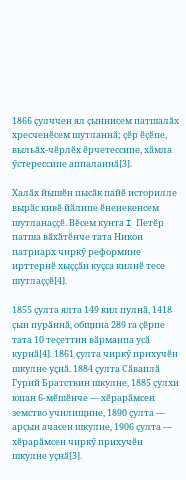1866 ҫулччен ял ҫыннисем патшалӑх хресченӗсем шутланнӑ; ҫӗр ӗҫӗпе, выльӑх-чӗрлӗх ӗрчетессипе, хӑмла ӳстерессипе аппаланнӑ[3].

Халӑх йышӗн пысӑк пайӗ историлле вырӑс кивӗ йӑлипе ӗненекенсем шутланаҫҫӗ. Вӗсем кунта I Петӗр патша вӑхӑтӗнче тата Никон патриарх чиркӳ реформине ирттернӗ хыҫҫӑн куҫса килнӗ тесе шутлаҫҫӗ[4].

1855 ҫулта ялта 149 кил пулнӑ, 1418 ҫын пурӑннӑ, община 289 га ҫӗрпе тата 10 теҫеттин вӑрманпа усӑ курнӑ[4]. 1861 ҫулта чиркӳ прихучӗн шкулне уҫнӑ. 1884 ҫулта Сӑваплӑ Гурий Братствин шкулне, 1885 ҫулхи юпан 6-мӗшӗнче — хӗрарӑмсен земство училищине, 1890 ҫулта — арҫын ачасен шкулне, 1906 ҫулта — хӗрарӑмсен чиркӳ прихучӗн шкулне уҫнӑ[3].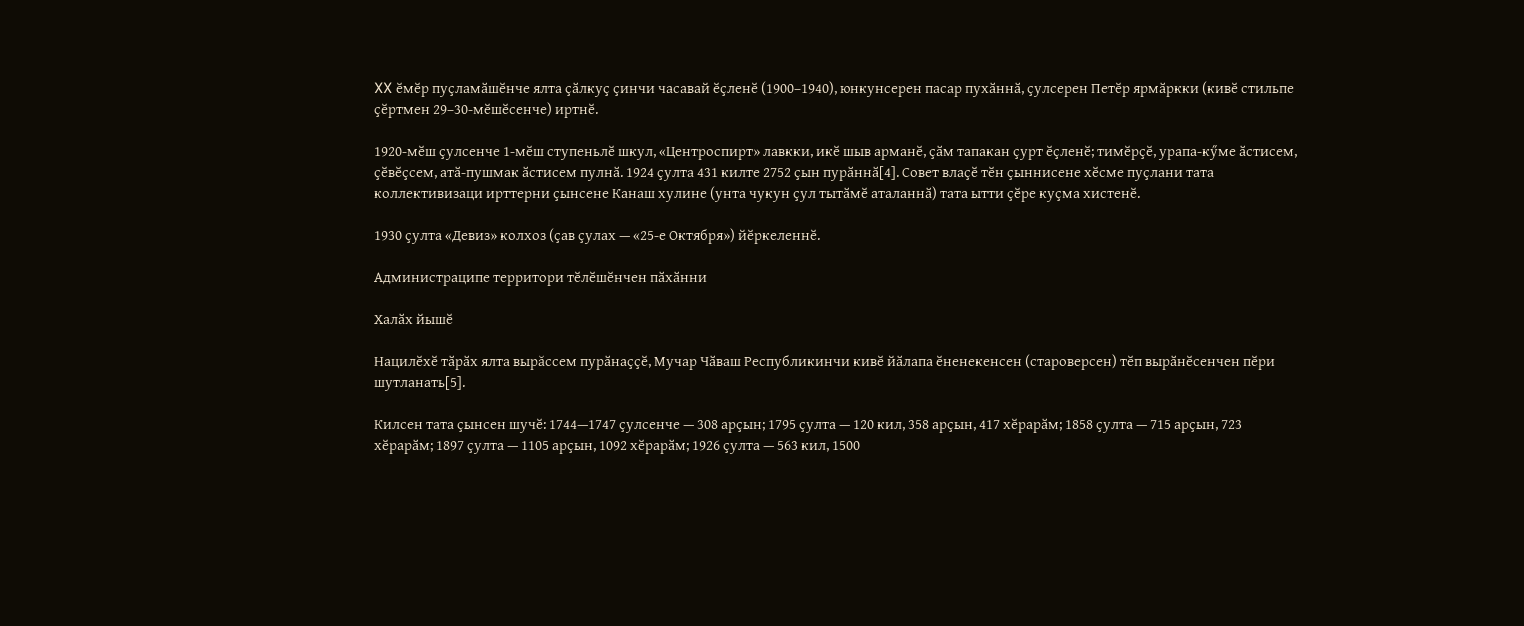XX ӗмӗр пуҫламӑшӗнче ялта ҫӑлкуҫ ҫинчи часавай ӗҫленӗ (1900–1940), юнкунсерен пасар пухӑннӑ, ҫулсерен Петӗр ярмӑркки (кивӗ стильпе ҫӗртмен 29–30-мӗшӗсенче) иртнӗ.

1920-мӗш ҫулсенче 1-мӗш ступеньлӗ шкул, «Центроспирт» лавкки, икӗ шыв арманӗ, ҫӑм тапакан ҫурт ӗҫленӗ; тимӗрҫӗ, урапа-кӳме ӑстисем, ҫӗвӗҫсем, атӑ-пушмак ӑстисем пулнӑ. 1924 ҫулта 431 килте 2752 ҫын пурӑннӑ[4]. Совет влаҫӗ тӗн ҫыннисене хӗсме пуҫлани тата коллективизаци ирттерни ҫынсене Канаш хулине (унта чукун ҫул тытӑмӗ аталаннӑ) тата ытти ҫӗре куҫма хистенӗ.

1930 ҫулта «Девиз» колхоз (ҫав ҫулах — «25-е Октября») йӗркеленнӗ.

Администраципе территори тӗлӗшӗнчен пӑхӑнни

Халӑх йышӗ

Нацилӗхӗ тӑрӑх ялта вырăссем пурӑнаҫҫӗ, Мучар Чӑваш Республикинчи кивӗ йӑлапа ӗненекенсен (староверсен) тӗп вырӑнӗсенчен пӗри шутланать[5].

Килсен тата ҫынсен шучӗ: 1744—1747 ҫулсенче — 308 арҫын; 1795 ҫулта — 120 кил, 358 арҫын, 417 хӗрарӑм; 1858 ҫулта — 715 арҫын, 723 хӗрарӑм; 1897 ҫулта — 1105 арҫын, 1092 хӗрарӑм; 1926 ҫулта — 563 кил, 1500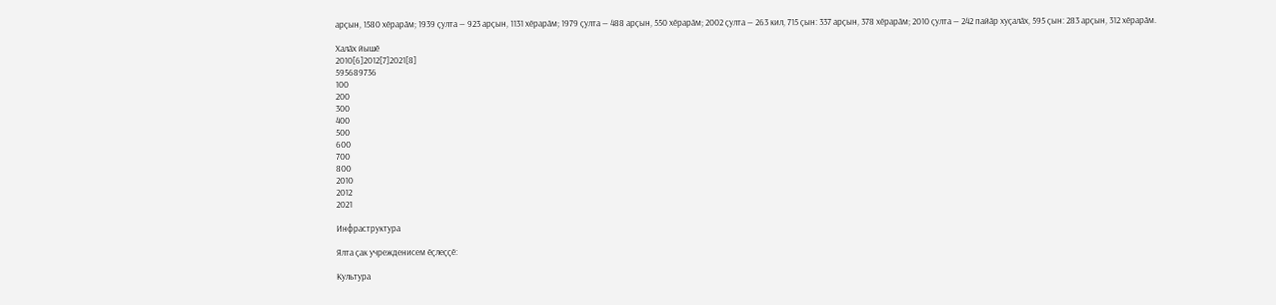арҫын, 1580 хӗрарӑм; 1939 ҫулта — 923 арҫын, 1131 хӗрарӑм; 1979 ҫулта — 488 арҫын, 550 хӗрарӑм; 2002 ҫулта — 263 кил, 715 ҫын: 337 арҫын, 378 хӗрарӑм; 2010 ҫулта — 242 пайӑр хуҫалӑх, 595 ҫын: 283 арҫын, 312 хӗрарӑм.

Халӑх йышӗ
2010[6]2012[7]2021[8]
595689736
100
200
300
400
500
600
700
800
2010
2012
2021

Инфраструктура

Ялта ҫак учрежденисем ӗҫлеҫҫӗ:

Культура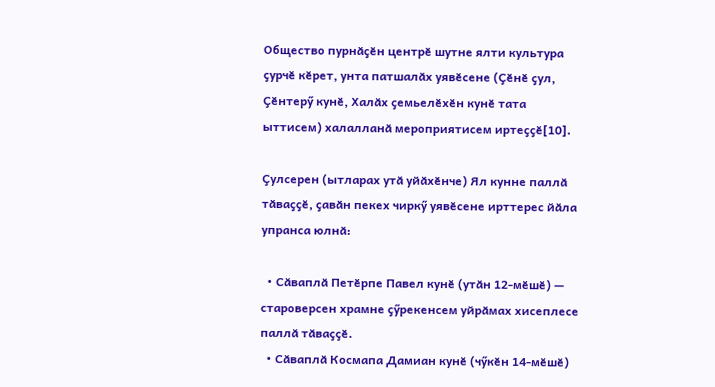Общество пурнӑҫӗн центрӗ шутне ялти культура ҫурчӗ кӗрет, унта патшалӑх уявӗсене (Ҫӗнӗ ҫул, Ҫӗнтерӳ кунӗ, Халӑх ҫемьелӗхӗн кунӗ тата ыттисем) халалланӑ мероприятисем иртеҫҫӗ[10].

Ҫулсерен (ытларах утӑ уйӑхӗнче) Ял кунне паллӑ тӑваҫҫӗ, ҫавӑн пекех чиркӳ уявӗсене ирттерес йӑла упранса юлнӑ:

  • Сӑваплӑ Петӗрпе Павел кунӗ (утӑн 12-мӗшӗ) — староверсен храмне ҫӳрекенсем уйрӑмах хисеплесе паллӑ тӑваҫҫӗ.
  • Сӑваплӑ Космапа Дамиан кунӗ (чӳкӗн 14-мӗшӗ)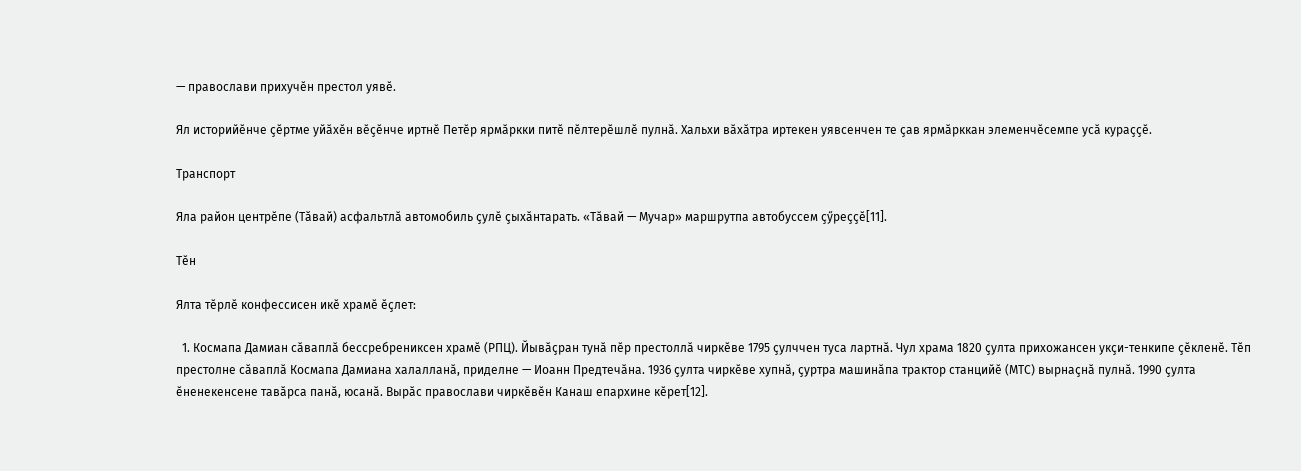— православи прихучӗн престол уявӗ.

Ял историйӗнче ҫӗртме уйӑхӗн вӗҫӗнче иртнӗ Петӗр ярмӑркки питӗ пӗлтерӗшлӗ пулнӑ. Хальхи вӑхӑтра иртекен уявсенчен те ҫав ярмӑрккан элеменчӗсемпе усӑ кураҫҫӗ.

Транспорт

Яла район центрӗпе (Тăвай) асфальтлӑ автомобиль ҫулӗ ҫыхӑнтарать. «Тӑвай — Мучар» маршрутпа автобуссем ҫӳреҫҫӗ[11].

Тӗн

Ялта тӗрлӗ конфессисен икӗ храмӗ ӗҫлет:

  1. Космапа Дамиан сӑваплӑ бессребрениксен храмӗ (РПЦ). Йывӑҫран тунӑ пӗр престоллӑ чиркӗве 1795 ҫулччен туса лартнӑ. Чул храма 1820 ҫулта прихожансен укҫи-тенкипе ҫӗкленӗ. Тӗп престолне сӑваплӑ Космапа Дамиана халалланӑ, приделне — Иоанн Предтечӑна. 1936 ҫулта чиркӗве хупнӑ, ҫуртра машинӑпа трактор станцийӗ (МТС) вырнаҫнӑ пулнӑ. 1990 ҫулта ӗненекенсене тавӑрса панӑ, юсанӑ. Вырӑс православи чиркӗвӗн Канаш епархине кӗрет[12].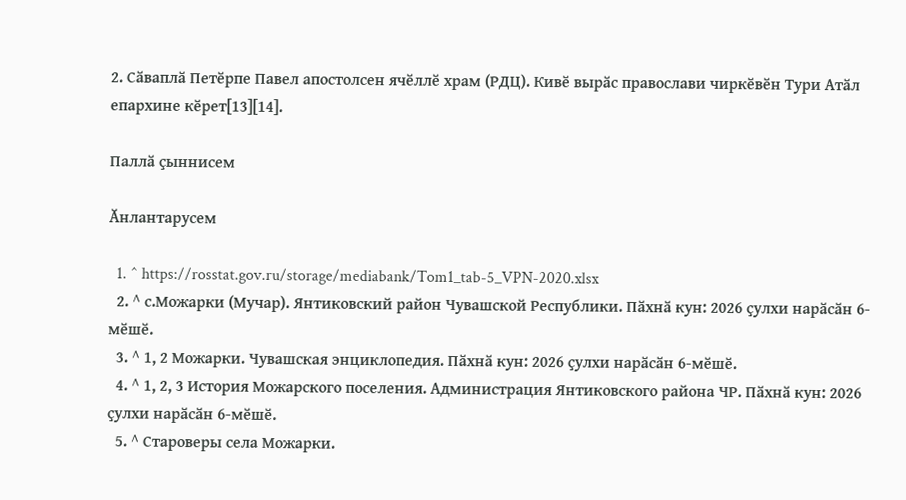2. Сӑваплӑ Петӗрпе Павел апостолсен ячӗллӗ храм (РДЦ). Кивӗ вырӑс православи чиркӗвӗн Тури Атӑл епархине кӗрет[13][14].

Паллӑ ҫыннисем

Ӑнлантарусем

  1. ^ https://rosstat.gov.ru/storage/mediabank/Tom1_tab-5_VPN-2020.xlsx
  2. ^ с.Можарки (Мучар). Янтиковский район Чувашской Республики. Пӑхнӑ кун: 2026 ҫулхи нарӑсӑн 6-мӗшӗ.
  3. ^ 1, 2 Можарки. Чувашская энциклопедия. Пӑхнӑ кун: 2026 ҫулхи нарӑсӑн 6-мӗшӗ.
  4. ^ 1, 2, 3 История Можарского поселения. Администрация Янтиковского района ЧР. Пӑхнӑ кун: 2026 ҫулхи нарӑсӑн 6-мӗшӗ.
  5. ^ Староверы села Можарки.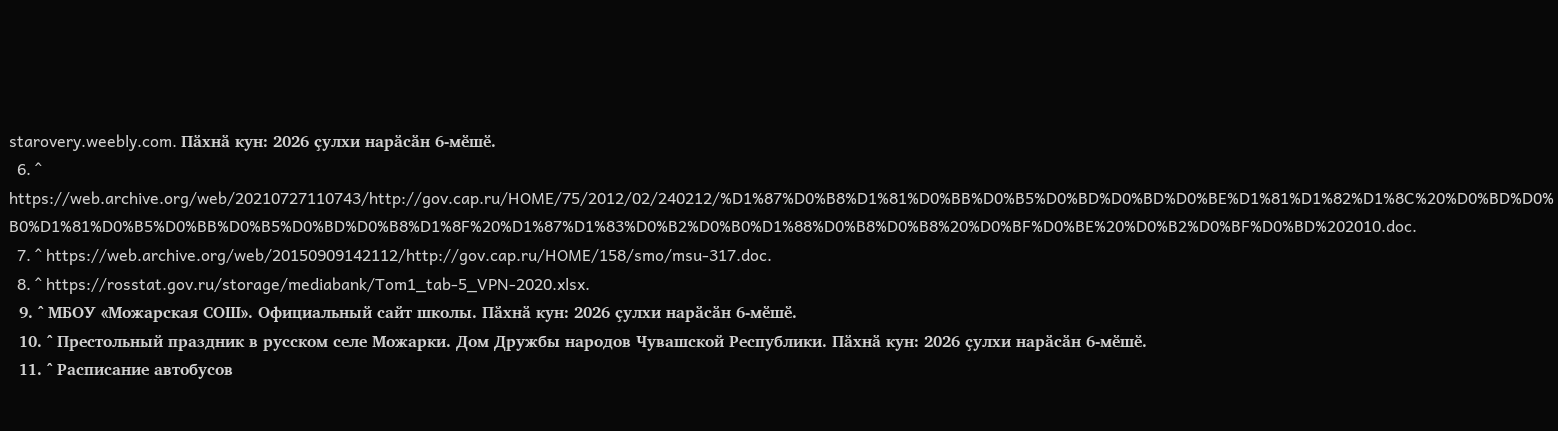starovery.weebly.com. Пӑхнӑ кун: 2026 ҫулхи нарӑсӑн 6-мӗшӗ.
  6. ^ https://web.archive.org/web/20210727110743/http://gov.cap.ru/HOME/75/2012/02/240212/%D1%87%D0%B8%D1%81%D0%BB%D0%B5%D0%BD%D0%BD%D0%BE%D1%81%D1%82%D1%8C%20%D0%BD%D0%B0%D1%81%D0%B5%D0%BB%D0%B5%D0%BD%D0%B8%D1%8F%20%D1%87%D1%83%D0%B2%D0%B0%D1%88%D0%B8%D0%B8%20%D0%BF%D0%BE%20%D0%B2%D0%BF%D0%BD%202010.doc.
  7. ^ https://web.archive.org/web/20150909142112/http://gov.cap.ru/HOME/158/smo/msu-317.doc.
  8. ^ https://rosstat.gov.ru/storage/mediabank/Tom1_tab-5_VPN-2020.xlsx.
  9. ^ МБОУ «Можарская СОШ». Официальный сайт школы. Пӑхнӑ кун: 2026 ҫулхи нарӑсӑн 6-мӗшӗ.
  10. ^ Престольный праздник в русском селе Можарки. Дом Дружбы народов Чувашской Республики. Пӑхнӑ кун: 2026 ҫулхи нарӑсӑн 6-мӗшӗ.
  11. ^ Расписание автобусов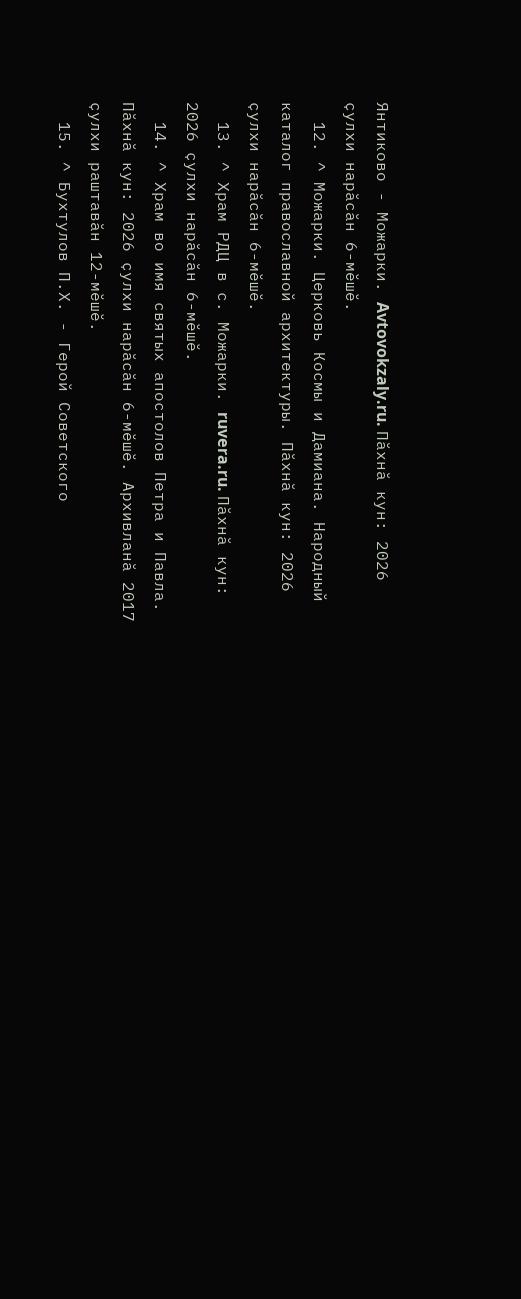Янтиково - Можарки. Avtovokzaly.ru. Пӑхнӑ кун: 2026 ҫулхи нарӑсӑн 6-мӗшӗ.
  12. ^ Можарки. Церковь Космы и Дамиана. Народный каталог православной архитектуры. Пӑхнӑ кун: 2026 ҫулхи нарӑсӑн 6-мӗшӗ.
  13. ^ Храм РДЦ в с. Можарки. ruvera.ru. Пӑхнӑ кун: 2026 ҫулхи нарӑсӑн 6-мӗшӗ.
  14. ^ Храм во имя святых апостолов Петра и Павла. Пӑхнӑ кун: 2026 ҫулхи нарӑсӑн 6-мӗшӗ. Архивланӑ 2017 ҫулхи раштавӑн 12-мӗшӗ.
  15. ^ Бухтулов П.Х. - Герой Советского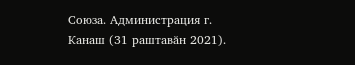Союза. Администрация г. Канаш (31 раштавӑн 2021).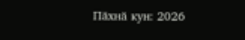Пӑхнӑ кун: 2026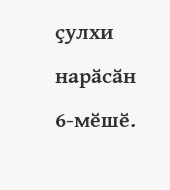ҫулхи нарӑсӑн 6-мӗшӗ.